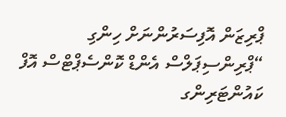ޕްރިޒަން އޮފިސަރުންނަށް ހިންގި “ޕްރިންސިޕަލްސް އެންޑް ކޮންސެޕްޓްސް އޮފް ކައުންޓަރިންގ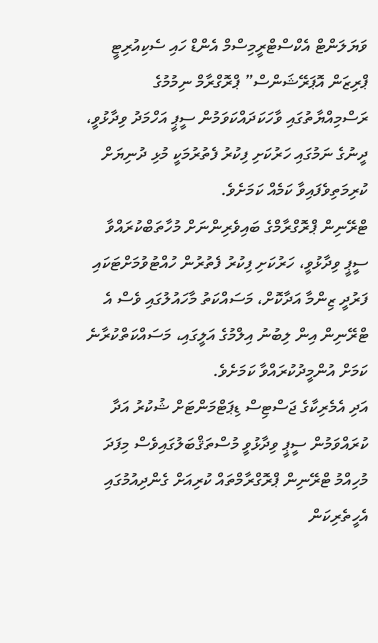ވަޔަލަންޓް އެކްސްޓްރީމިސްމް އެންޑް ހައި ސެކިއުރިޓީ ޕްރިޒަން އޮޕަރޭޝަންސް” ޕްރޮގްރާމް ނިމުމުގެ ރަސްމިއްޔާތުގައި ވާހަކަދައްކަވަމުން ސީޕީ އަހްމަދު ވިދާޅުވީ، ދީނުގެ ނަމުގައި ހަރުކަށި ފިކުރު ފެތުރުމަކީ މުޅި ދުނިޔަށް ކުރިމަތިވެފައިވާ ކަމެއް ކަމަށެވެ.
ޓްރޭނިން ޕްރޮގްރާމްގެ ބައިވެރިންނަށް މުހާތަބްކުރައްވާ ސީޕީ ވިދާޅުވީ، ހަރުކަށި ފިކުރު ފެތުރުން ހުއްޓުވުމަށްޓަކައި ފަރުދީ ޒިންމާ އަދާކޮށް، މަސައްކަތު މާހައުލުގައި ވެސް އެ ޓްރޭނިން އިން ލިބުނު އިލްމުގެ އަލީގައި، މަސައްކަތްކުރާނެ ކަމަށް އުންމީދުކުރައްވާ ކަމަށެވެ.
އަދި އެމެރިކާގެ ޖަސްޓިސް ޑިޕަޓްމަންޓަށް ޝުކުރު އަދާ ކުރައްވަމުން ސީޕީ ވިދާޅުވީ މުސްތަޤްބަލުގައިވެސް މިފަދަ މުހިއްމު ޓްރޭނިން ޕްރޮގްރާމްތައް ކުރިއަށް ގެންދިއުމުގައި އެހީތެރިކަން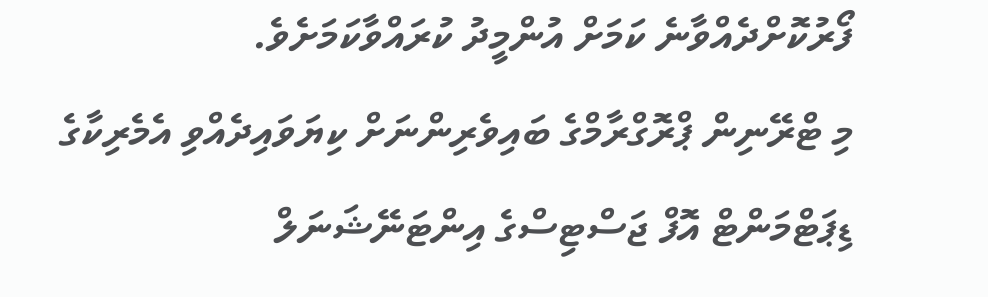ފޯރުކޮށްދެއްވާނެ ކަމަށް އުންމީދު ކުރައްވާކަމަށެވެ.
މި ޓްރޭނިން ޕްރޮގްރާމްގެ ބައިވެރިންނަށް ކިޔަވައިދެއްވި އެމެރިކާގެ ޑިޕަޓްމަންޓް އޮފް ޖަސްޓިސްގެ އިންޓަނޭޝަނަލް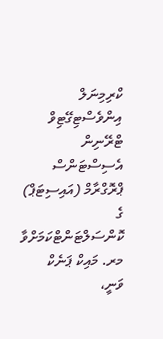ކްރިމިނަލް އިންވެސްޓިގޭޓިވް ޓްރޭނިން އެސިސްޓަންސް ޕްރޮގްރާމް (އައިސިޓަޕް) ގެ ކޮންސަލްޓަންޓްކަމަށްވާ މރ. މައިކް ޕަނެކް ވަނީ،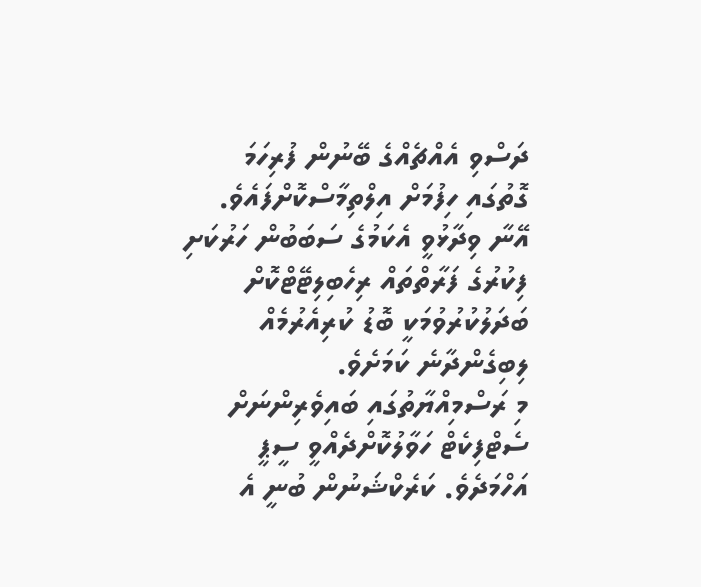ދަސްވި އެއްޗެއްގެ ބޭނުން ފުރިހަމަ ގޮތުގައި ހިފުމަށް އިލްތިމާސްކޮށްފައެވެ. އޭނާ ވިދާޅުވީ އެކަމުގެ ސަބަބުން ހަރުކަށި ފިކުރުގެ ފަރާތްތައް ރިހެބިލިޓޭޓްކޮށް ބަދަލުކުރުވުމަކީ ބޮޑު ކުރިއެރުމެއް ލިބިގެންދާނެ ކަމަށެވެ.
މި ރަސްމިއްޔާތުގައި ބައިވެރިންނަށް ސެޓްފިކެޓް ހަވާލުކޮށްދެއްވީ ސީޕީ އަހްމަދެވެ. ކަރެކްޝަނުން ބުނީ އެ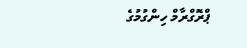ޕްރޮގްރާމް ހިންގުމުގެ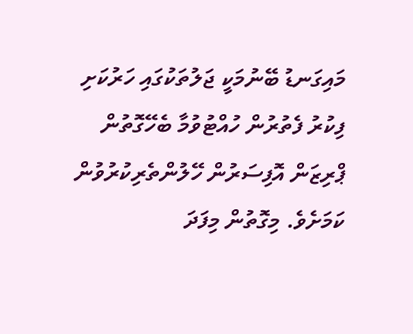މައިގަނޑު ބޭނުމަކީ ޖަލުތަކުގައި ހަރުކަށި ފިކުރު ފެތުރުން ހުއްޓުވުމާ ބެހޭގޮތުން ޕްރިޒަން އޮފިސަރުން ހޭލުންތެރިކުރުވުން ކަމަށެވެ. މިގޮތުން މިފަދަ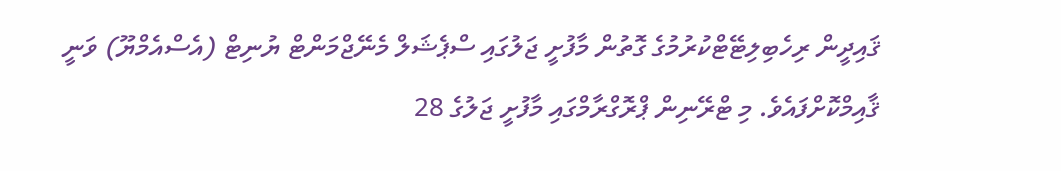ޤައިދީން ރިހެބިލިޓޭޓްކުރުމުގެ ގޮތުން މާފުށީ ޖަލުގައި ސްޕެޝަލް މެނޭޖްމަންޓް ޔުނިޓް (އެސްއެމްޔޫ) ވަނީ ޤާއިމްކޮށްފައެވެ. މި ޓްރޭނިން ޕްރޮގްރާމްގައި މާފުށީ ޖަލުގެ 28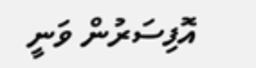އޮފިސަރުން ވަނީ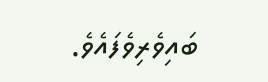ބައިވެރިވެފައެވެ.